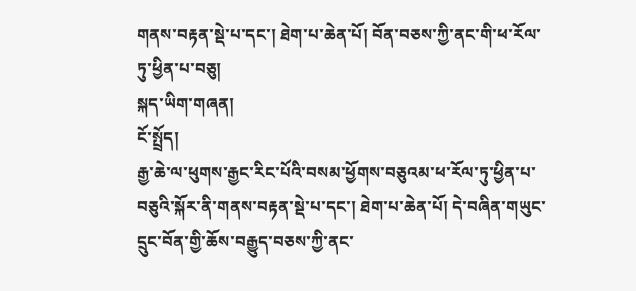གནས་བརྟན་སྡེ་པ་དང་། ཐེག་པ་ཆེན་པོ། བོན་བཅས་ཀྱི་ནང་གི་ཕ་རོལ་ཏུ་ཕྱིན་པ་བཅུ།
སྐད་ཡིག་གཞན།
ངོ་སྤྲོད།
རྒྱ་ཆེ་ལ་ཕུགས་རྒྱང་རིང་པོའི་བསམ་ཕྱོགས་བཅུའམ་ཕ་རོལ་ཏུ་ཕྱིན་པ་བཅུའི་སྐོར་ནི་གནས་བརྟན་སྡེ་པ་དང་། ཐེག་པ་ཆེན་པོ། དེ་བཞིན་གཡུང་དྲུང་བོན་གྱི་ཆོས་བརྒྱུད་བཅས་ཀྱི་ནང་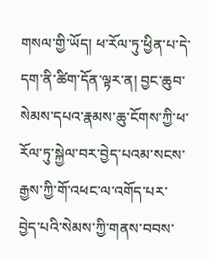གསལ་གྱི་ཡོད། ཕ་རོལ་ཏུ་ཕྱིན་པ་དེ་དག་ནི་ཚིག་དོན་ལྟར་ན། བྱང་ཆུབ་སེམས་དཔའ་རྣམས་ཆུ་ངོགས་ཀྱི་ཕ་རོལ་ཏུ་སྐྱེལ་བར་བྱེད་པའམ་སངས་རྒྱས་ཀྱི་གོ་འཕང་ལ་འགོད་པར་བྱེད་པའི་སེམས་ཀྱི་གནས་བབས་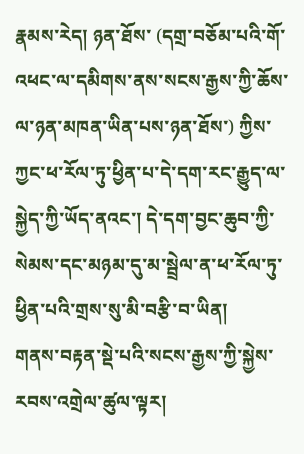རྣམས་རེད། ཉན་ཐོས་ (དགྲ་བཅོམ་པའི་གོ་འཕང་ལ་དམིགས་ནས་སངས་རྒྱས་ཀྱི་ཆོས་ལ་ཉན་མཁན་ཡིན་པས་ཉན་ཐོས་) ཀྱིས་ཀྱང་ཕ་རོལ་ཏུ་ཕྱིན་པ་དེ་དག་རང་རྒྱུད་ལ་སྐྱེད་ཀྱི་ཡོད་ནའང་། དེ་དག་བྱང་ཆུབ་ཀྱི་སེམས་དང་མཉམ་དུ་མ་སྦྲེལ་ན་ཕ་རོལ་ཏུ་ཕྱིན་པའི་གྲས་སུ་མི་བརྩི་བ་ཡིན།
གནས་བརྟན་སྡེ་པའི་སངས་རྒྱས་ཀྱི་སྐྱེས་རབས་འགྲེལ་ཚུལ་ལྟར།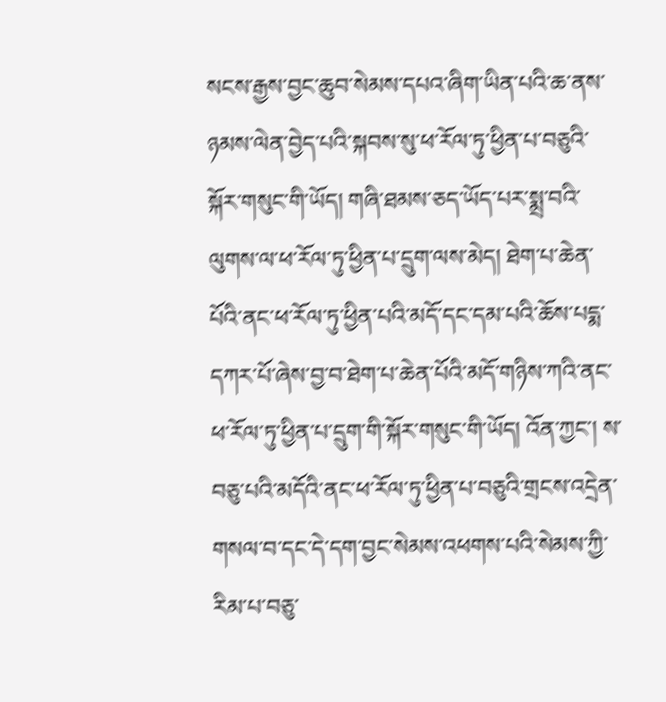སངས་རྒྱས་བྱང་ཆུབ་སེམས་དཔའ་ཞིག་ཡིན་པའི་ཆ་ནས་ཉམས་ལེན་བྱེད་པའི་སྐབས་སུ་ཕ་རོལ་ཏུ་ཕྱིན་པ་བཅུའི་སྐོར་གསུང་གི་ཡོད། གཞི་ཐམས་ཅད་ཡོད་པར་སྨྲ་བའི་ལུགས་ལ་ཕ་རོལ་ཏུ་ཕྱིན་པ་དྲུག་ལས་མེད། ཐེག་པ་ཆེན་པོའི་ནང་ཕ་རོལ་ཏུ་ཕྱིན་པའི་མདོ་དང་དམ་པའི་ཆོས་པདྨ་དཀར་པོ་ཞེས་བྱ་བ་ཐེག་པ་ཆེན་པོའི་མདོ་གཉིས་ཀའི་ནང་ཕ་རོལ་ཏུ་ཕྱིན་པ་དྲུག་གི་སྐོར་གསུང་གི་ཡོད། འོན་ཀྱང་། ས་བཅུ་པའི་མདོའི་ནང་ཕ་རོལ་ཏུ་ཕྱིན་པ་བཅུའི་གྲངས་འདྲེན་གསལ་བ་དང་དེ་དག་བྱང་སེམས་འཕགས་པའི་སེམས་ཀྱི་རིམ་པ་བཅུ་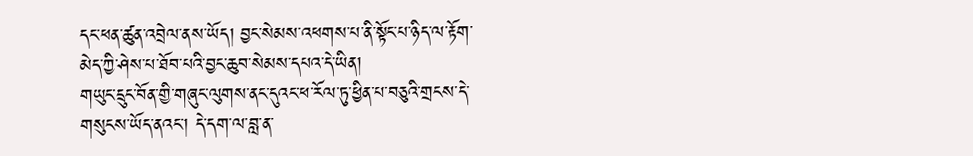དང་ཕན་ཚུན་འབྲེལ་ནས་ཡོད། བྱང་སེམས་འཕགས་པ་ནི་སྟོང་པ་ཉིད་ལ་རྟོག་མེད་ཀྱི་ཤེས་པ་ཐོབ་པའི་བྱང་ཆུབ་སེམས་དཔའ་དེ་ཡིན།
གཡུང་དྲུང་བོན་གྱི་གཞུང་ལུགས་ནང་དུའང་ཕ་རོལ་ཏུ་ཕྱིན་པ་བཅུའི་གྲངས་དེ་གསུངས་ཡོད་ནའང་། དེ་དག་ལ་བླ་ན་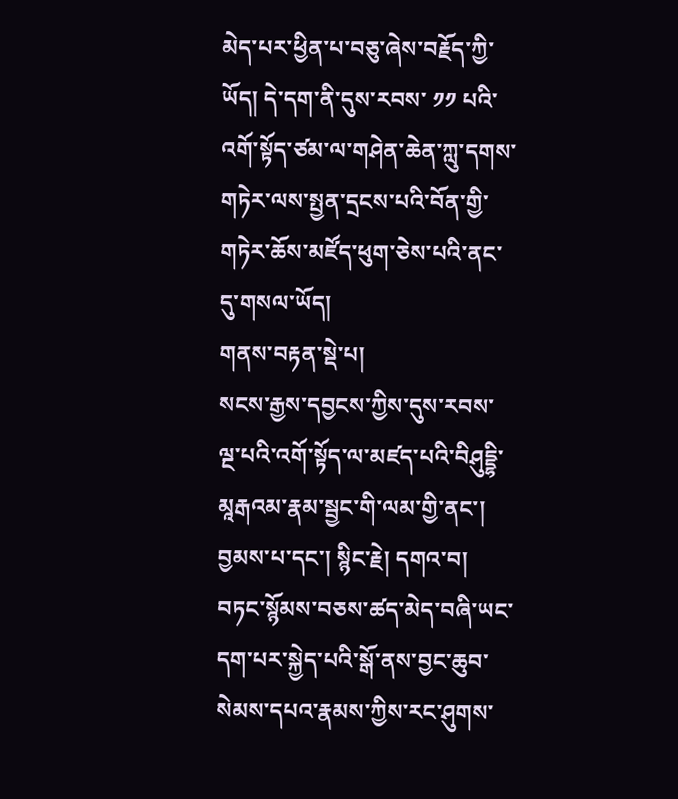མེད་པར་ཕྱིན་པ་བཅུ་ཞེས་བརྗོད་ཀྱི་ཡོད། དེ་དག་ནི་དུས་རབས་ ༡༡ པའི་འགོ་སྟོད་ཙམ་ལ་གཤེན་ཆེན་ཀླུ་དགས་གཏེར་ལས་སྤྱན་དྲངས་པའི་བོན་གྱི་གཏེར་ཆོས་མཛོད་ཕུག་ཅེས་པའི་ནང་དུ་གསལ་ཡོད།
གནས་བརྟན་སྡེ་པ།
སངས་རྒྱས་དབྱངས་ཀྱིས་དུས་རབས་ལྔ་པའི་འགོ་སྟོད་ལ་མཛད་པའི་བིཤུདྡྷི་མཱརྒའམ་རྣམ་སྦྱང་གི་ལམ་གྱི་ནང་། བྱམས་པ་དང་། སྙིང་རྗེ། དགའ་བ། བཏང་སྙོམས་བཅས་ཚད་མེད་བཞི་ཡང་དག་པར་སྐྱེད་པའི་སྒོ་ནས་བྱང་ཆུབ་སེམས་དཔའ་རྣམས་ཀྱིས་རང་ཤུགས་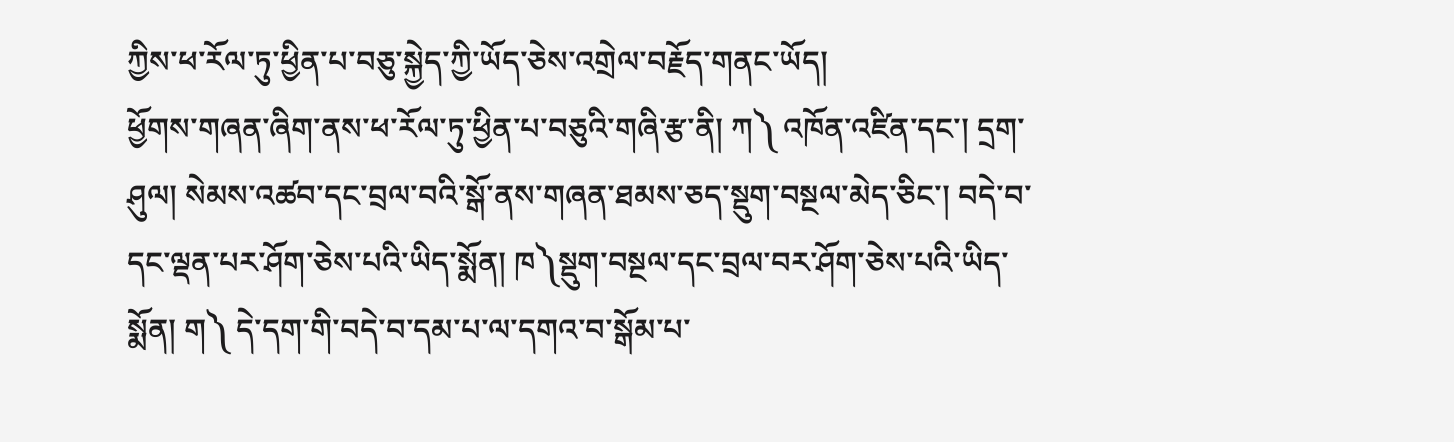ཀྱིས་ཕ་རོལ་ཏུ་ཕྱིན་པ་བཅུ་སྐྱེད་ཀྱི་ཡོད་ཅེས་འགྲེལ་བརྗོད་གནང་ཡོད།
ཕྱོགས་གཞན་ཞིག་ནས་ཕ་རོལ་ཏུ་ཕྱིན་པ་བཅུའི་གཞི་རྩ་ནི། ཀ༽ འཁོན་འཛིན་དང་། དྲག་ཤུལ། སེམས་འཚབ་དང་བྲལ་བའི་སྒོ་ནས་གཞན་ཐམས་ཅད་སྡུག་བསྔལ་མེད་ཅིང་། བདེ་བ་དང་ལྡན་པར་ཤོག་ཅེས་པའི་ཡིད་སྨོན། ཁ༽སྡུག་བསྔལ་དང་བྲལ་བར་ཤོག་ཅེས་པའི་ཡིད་སྨོན། ག༽ དེ་དག་གི་བདེ་བ་དམ་པ་ལ་དགའ་བ་སྒོམ་པ་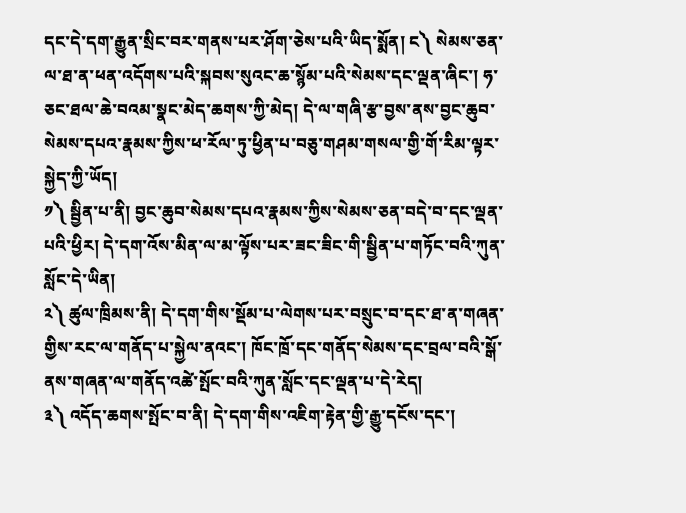དང་དེ་དག་རྒྱུན་སྲིང་བར་གནས་པར་ཤོག་ཅེས་པའི་ཡིད་སྨོན། ང༽ སེམས་ཅན་ལ་ཐ་ན་ཕན་འདོགས་པའི་སྐབས་སུའང་ཆ་སྙོམ་པའི་སེམས་དང་ལྡན་ཞིང་། ཧ་ཅང་ཐལ་ཆེ་བའམ་སྣང་མེད་ཆགས་ཀྱི་མེད། དེ་ལ་གཞི་རྩ་བྱས་ནས་བྱང་ཆུབ་སེམས་དཔའ་རྣམས་ཀྱིས་ཕ་རོལ་ཏུ་ཕྱིན་པ་བཅུ་གཤམ་གསལ་གྱི་གོ་རིམ་ལྟར་སྐྱེད་ཀྱི་ཡོད།
༡༽ སྦྱིན་པ་ནི། བྱང་ཆུབ་སེམས་དཔའ་རྣམས་ཀྱིས་སེམས་ཅན་བདེ་བ་དང་ལྡན་པའི་ཕྱིར། དེ་དག་འོས་མིན་ལ་མ་ལྟོས་པར་ཟང་ཟིང་གི་སྦྱིན་པ་གཏོང་བའི་ཀུན་སློང་དེ་ཡིན།
༢༽ ཚུལ་ཁྲིམས་ནི། དེ་དག་གིས་སྡོམ་པ་ལེགས་པར་བསྲུང་བ་དང་ཐ་ན་གཞན་གྱིས་རང་ལ་གནོད་པ་སྐྱེལ་ནའང་། ཁོང་ཁྲོ་དང་གནོད་སེམས་དང་བྲལ་བའི་སྒོ་ནས་གཞན་ལ་གནོད་འཚེ་སྤོང་བའི་ཀུན་སློང་དང་ལྡན་པ་དེ་རེད།
༣༽ འདོད་ཆགས་སྤོང་བ་ནི། དེ་དག་གིས་འཇིག་རྟེན་གྱི་རྒྱུ་དངོས་དང་།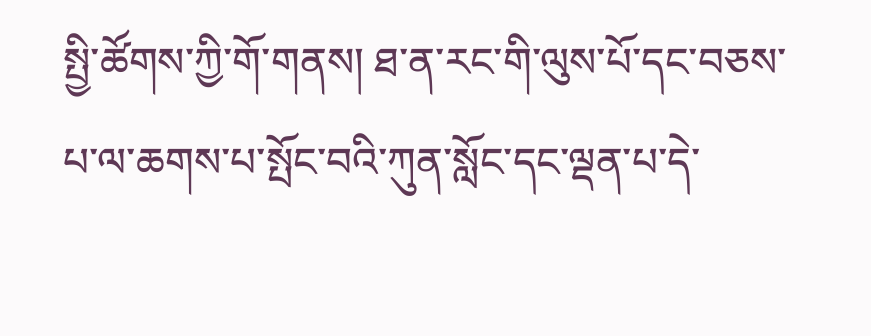སྤྱི་ཚོགས་ཀྱི་གོ་གནས། ཐ་ན་རང་གི་ལུས་པོ་དང་བཅས་པ་ལ་ཆགས་པ་སྤོང་བའི་ཀུན་སློང་དང་ལྡན་པ་དེ་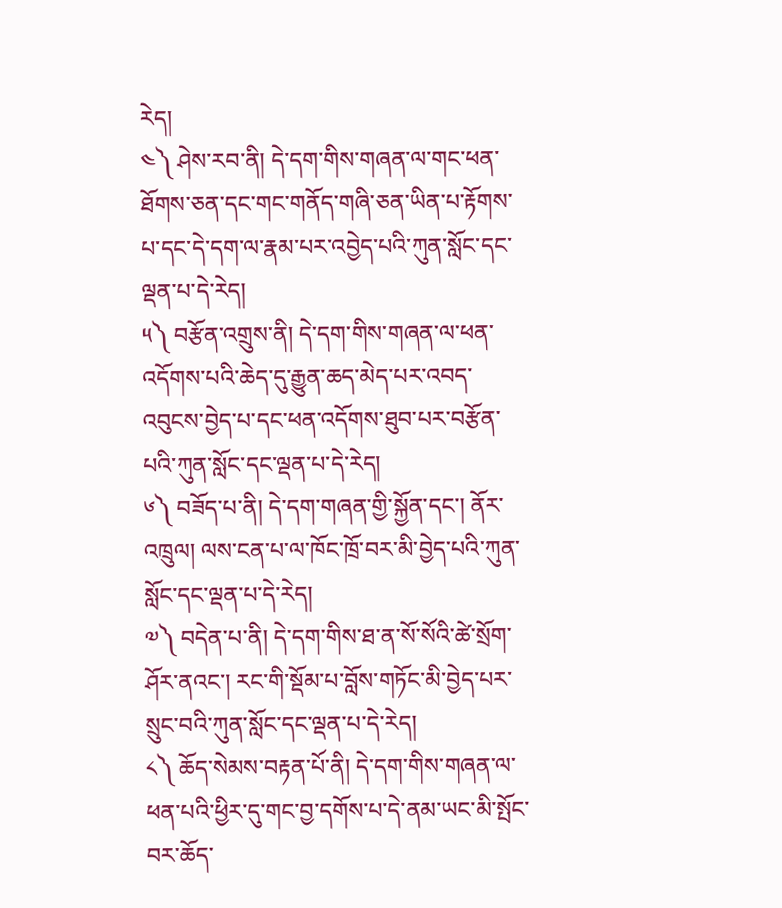རེད།
༤༽ ཤེས་རབ་ནི། དེ་དག་གིས་གཞན་ལ་གང་ཕན་ཐོགས་ཅན་དང་གང་གནོད་གཞི་ཅན་ཡིན་པ་རྟོགས་པ་དང་དེ་དག་ལ་རྣམ་པར་འབྱེད་པའི་ཀུན་སློང་དང་ལྡན་པ་དེ་རེད།
༥༽ བརྩོན་འགྲུས་ནི། དེ་དག་གིས་གཞན་ལ་ཕན་འདོགས་པའི་ཆེད་དུ་རྒྱུན་ཆད་མེད་པར་འབད་འབུངས་བྱེད་པ་དང་ཕན་འདོགས་ཐུབ་པར་བརྩོན་པའི་ཀུན་སློང་དང་ལྡན་པ་དེ་རེད།
༦༽ བཟོད་པ་ནི། དེ་དག་གཞན་གྱི་སྐྱོན་དང་། ནོར་འཁྲུལ། ལས་ངན་པ་ལ་ཁོང་ཁྲོ་བར་མི་བྱེད་པའི་ཀུན་སློང་དང་ལྡན་པ་དེ་རེད།
༧༽ བདེན་པ་ནི། དེ་དག་གིས་ཐ་ན་སོ་སོའི་ཚེ་སྲོག་ཤོར་ནའང་། རང་གི་སྡོམ་པ་བློས་གཏོང་མི་བྱེད་པར་སྲུང་བའི་ཀུན་སློང་དང་ལྡན་པ་དེ་རེད།
༨༽ ཆོད་སེམས་བརྟན་པོ་ནི། དེ་དག་གིས་གཞན་ལ་ཕན་པའི་ཕྱིར་དུ་གང་བྱ་དགོས་པ་དེ་ནམ་ཡང་མི་སྤོང་བར་ཆོད་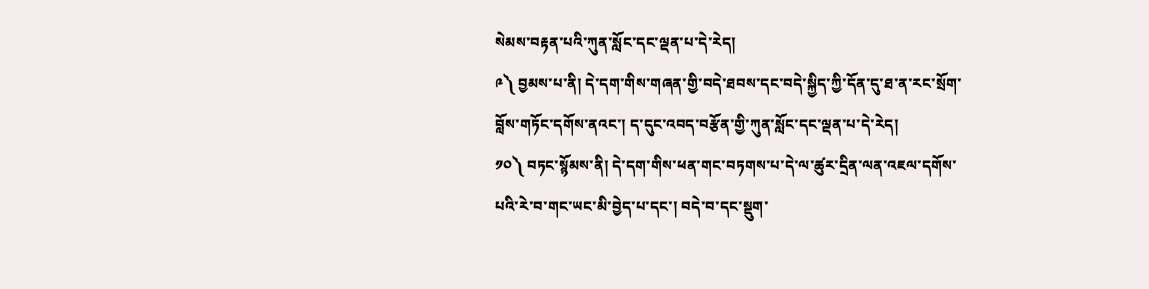སེམས་བརྟན་པའི་ཀུན་སློང་དང་ལྡན་པ་དེ་རེད།
༩༽ བྱམས་པ་ནི། དེ་དག་གིས་གཞན་གྱི་བདེ་ཐབས་དང་བདེ་སྐྱིད་ཀྱི་དོན་དུ་ཐ་ན་རང་སྲོག་བློས་གཏོང་དགོས་ནའང་། ད་དུང་འབད་བརྩོན་གྱི་ཀུན་སློང་དང་ལྡན་པ་དེ་རེད།
༡༠༽ བཏང་སྙོམས་ནི། དེ་དག་གིས་ཕན་གང་བཏགས་པ་དེ་ལ་ཚུར་དྲིན་ལན་འཇལ་དགོས་པའི་རེ་བ་གང་ཡང་མི་བྱེད་པ་དང་། བདེ་བ་དང་སྡུག་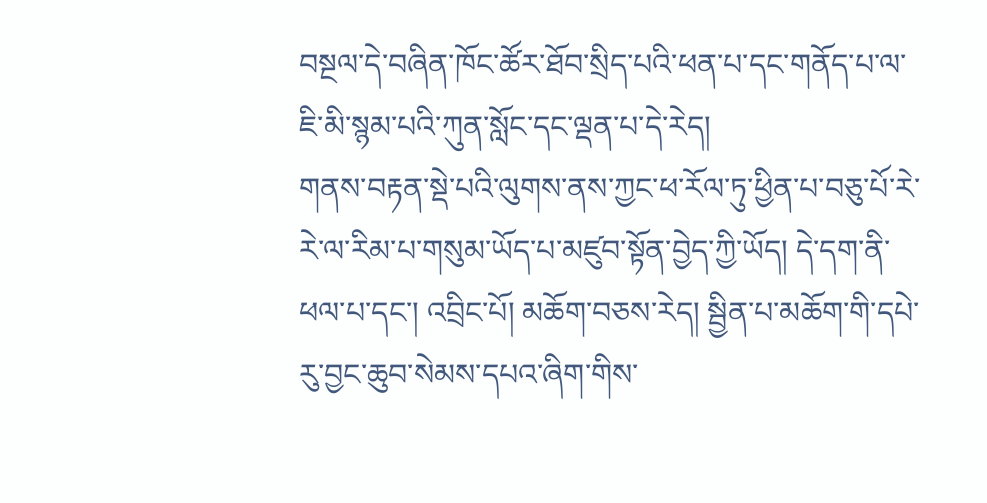བསྔལ་དེ་བཞིན་ཁོང་ཚོར་ཐོབ་སྲིད་པའི་ཕན་པ་དང་གནོད་པ་ལ་ཇི་མི་སྙམ་པའི་ཀུན་སློང་དང་ལྡན་པ་དེ་རེད།
གནས་བརྟན་སྡེ་པའི་ལུགས་ནས་ཀྱང་ཕ་རོལ་ཏུ་ཕྱིན་པ་བཅུ་པོ་རེ་རེ་ལ་རིམ་པ་གསུམ་ཡོད་པ་མཛུབ་སྟོན་བྱེད་ཀྱི་ཡོད། དེ་དག་ནི་ཕལ་པ་དང་། འབྲིང་པོ། མཆོག་བཅས་རེད། སྦྱིན་པ་མཆོག་གི་དཔེ་རུ་བྱང་ཆུབ་སེམས་དཔའ་ཞིག་གིས་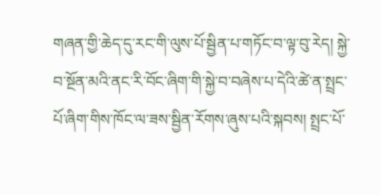གཞན་གྱི་ཆེད་དུ་རང་གི་ལུས་པོ་སྦྱིན་པ་གཏོང་བ་ལྟ་བུ་རེད། སྐྱེ་བ་སྔོན་མའི་ནང་རི་བོང་ཞིག་གི་སྐྱེ་བ་བཞེས་པ་དེའི་ཚེ་ན་སྤྲང་པོ་ཞིག་གིས་ཁོང་ལ་ཟས་སྦྱིན་རོགས་ཞུས་པའི་སྐབས། སྤྲང་པོ་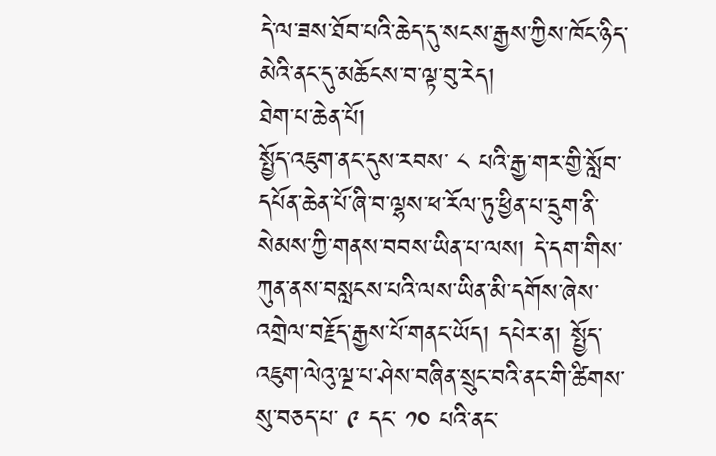དེ་ལ་ཟས་ཐོབ་པའི་ཆེད་དུ་སངས་རྒྱས་ཀྱིས་ཁོང་ཉིད་མེའི་ནང་དུ་མཆོངས་བ་ལྟ་བུ་རེད།
ཐེག་པ་ཆེན་པོ།
སྤྱོད་འཇུག་ནང་དུས་རབས་ ༨ པའི་རྒྱ་གར་གྱི་སློབ་དཔོན་ཆེན་པོ་ཞི་བ་ལྷས་ཕ་རོལ་ཏུ་ཕྱིན་པ་དྲུག་ནི་སེམས་ཀྱི་གནས་བབས་ཡིན་པ་ལས། དེ་དག་གིས་ཀུན་ནས་བསླངས་པའི་ལས་ཡིན་མི་དགོས་ཞེས་འགྲེལ་བརྗོད་རྒྱས་པོ་གནང་ཡོད། དཔེར་ན། སྤྱོད་འཇུག་ལེའུ་ལྔ་པ་ཤེས་བཞིན་སྲུང་བའི་ནང་གི་ཚིགས་སུ་བཅད་པ་ ༩ དང་ ༡༠ པའི་ནང་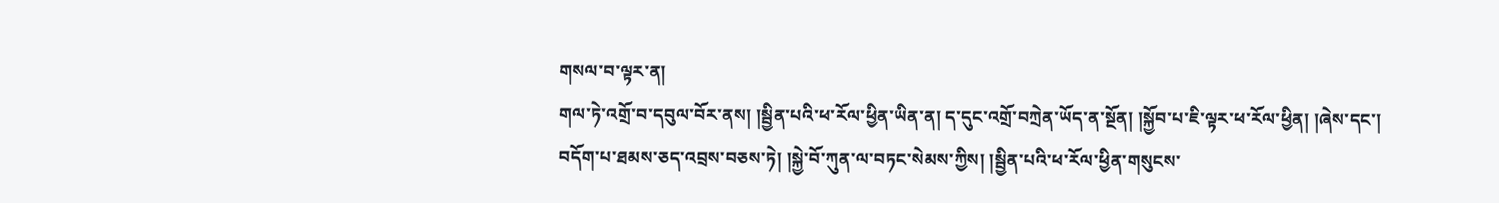གསལ་བ་ལྟར་ན།
གལ་ཏེ་འགྲོ་བ་དབུལ་བོར་ནས། །སྦྱིན་པའི་ཕ་རོལ་ཕྱིན་ཡིན་ན། ད་དུང་འགྲོ་བཀྲེན་ཡོད་ན་སྔོན། །སྐྱོབ་པ་ཇི་ལྟར་ཕ་རོལ་ཕྱིན། །ཞེས་དང་། བདོག་པ་ཐམས་ཅད་འབྲས་བཅས་ཏེ། །སྐྱེ་བོ་ཀུན་ལ་བཏང་སེམས་ཀྱིས། །སྦྱིན་པའི་ཕ་རོལ་ཕྱིན་གསུངས་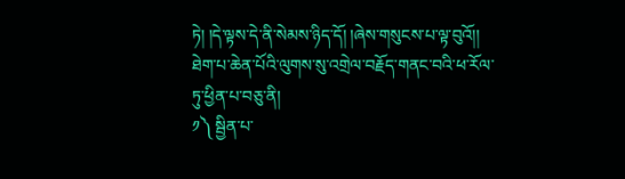ཏེ། །དེ་ལྟས་དེ་ནི་སེམས་ཉིད་དོ། །ཞེས་གསུངས་པ་ལྟ་བུའོ།།
ཐེག་པ་ཆེན་པོའི་ལུགས་སུ་འགྲེལ་བརྗོད་གནང་བའི་ཕ་རོལ་ཏུ་ཕྱིན་པ་བཅུ་ནི།
༡༽ སྦྱིན་པ་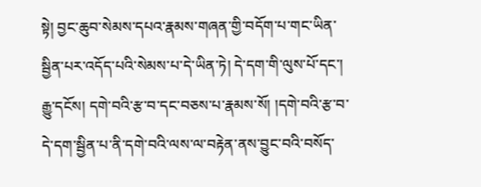སྟེ། བྱང་ཆུབ་སེམས་དཔའ་རྣམས་གཞན་གྱི་བདོག་པ་གང་ཡིན་སྦྱིན་པར་འདོད་པའི་སེམས་པ་དེ་ཡིན་ཏེ། དེ་དག་གི་ལུས་པོ་དང་། རྒྱུ་དངོས། དགེ་བའི་རྩ་བ་དང་བཅས་པ་རྣམས་སོ། །དགེ་བའི་རྩ་བ་དེ་དག་སྦྱིན་པ་ནི་དགེ་བའི་ལས་ལ་བརྟེན་ནས་བྱུང་བའི་བསོད་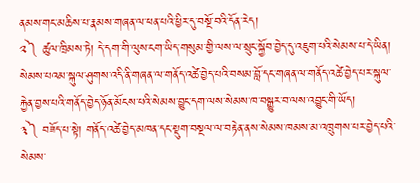ནམས་གང་མཆིས་པ་རྣམས་གཞན་ལ་ཕན་པའི་ཕྱིར་དུ་བསྔོ་བའི་དོན་རེད།
༢༽ ཚུལ་ཁྲིམས་ཏེ། དེ་དག་གི་ལུས་ངག་ཡིད་གསུམ་གྱི་ལས་ལ་སྲུང་སྐྱོབ་བྱེད་དུ་འཇུག་པའི་སེམས་པ་དེ་ཡིན། སེམས་པའམ་སྐུལ་ཤུགས་འདི་ནི་གཞན་ལ་གནོད་འཚེ་བྱེད་པའི་བསམ་བློ་དང་གཞན་ལ་གནོད་འཚེ་བྱེད་པར་སྐུལ་རྐྱེན་བྱས་པའི་གནོད་བྱེད་ཉོན་མོངས་པའི་སེམས་བྱུང་དག་ལས་སེམས་ཁ་བསྒྱུར་བ་ལས་འབྱུང་གི་ཡོད།
༣༽ བཟོད་པ་སྟེ། གནོད་འཚེ་བྱེད་མཁན་དང་སྡུག་བསྔལ་ལ་བརྟེན་ནས་སེམས་ཁམས་མ་འཁྲུགས་པར་བྱེད་པའི་སེམས་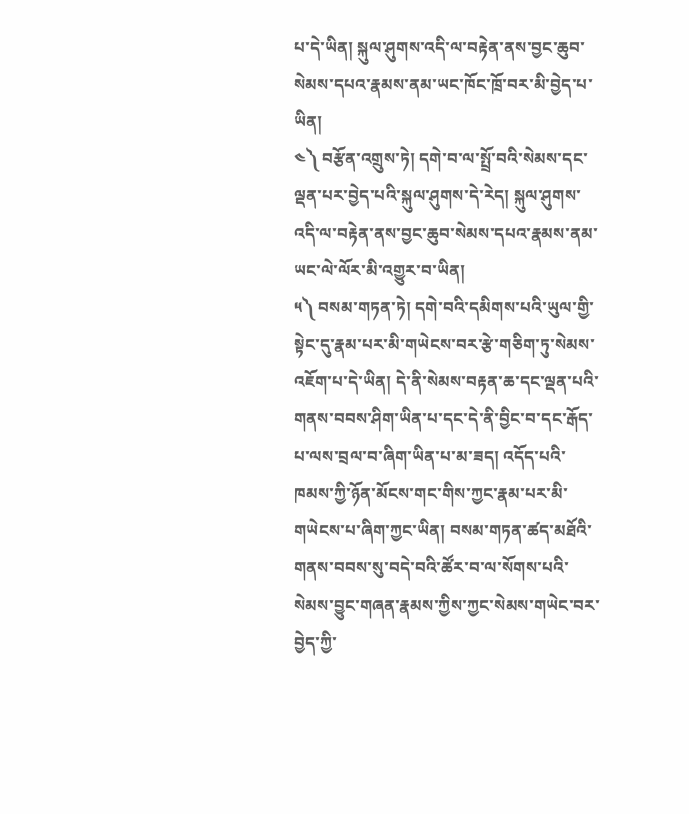པ་དེ་ཡིན། སྐུལ་ཤུགས་འདི་ལ་བརྟེན་ནས་བྱང་ཆུབ་སེམས་དཔའ་རྣམས་ནམ་ཡང་ཁོང་ཁྲོ་བར་མི་བྱེད་པ་ཡིན།
༤༽ བརྩོན་འགྲུས་ཏེ། དགེ་བ་ལ་སྤྲོ་བའི་སེམས་དང་ལྡན་པར་བྱེད་པའི་སྐུལ་ཤུགས་དེ་རེད། སྐུལ་ཤུགས་འདི་ལ་བརྟེན་ནས་བྱང་ཆུབ་སེམས་དཔའ་རྣམས་ནམ་ཡང་ལེ་ལོར་མི་འགྱུར་བ་ཡིན།
༥༽ བསམ་གཏན་ཏེ། དགེ་བའི་དམིགས་པའི་ཡུལ་གྱི་སྟེང་དུ་རྣམ་པར་མི་གཡེངས་བར་རྩེ་གཅིག་ཏུ་སེམས་འཇོག་པ་དེ་ཡིན། དེ་ནི་སེམས་བརྟན་ཆ་དང་ལྡན་པའི་གནས་བབས་ཤིག་ཡིན་པ་དང་དེ་ནི་བྱིང་བ་དང་རྒོད་པ་ལས་བྲལ་བ་ཞིག་ཡིན་པ་མ་ཟད། འདོད་པའི་ཁམས་ཀྱི་ཉོན་མོངས་གང་གིས་ཀྱང་རྣམ་པར་མི་གཡེངས་པ་ཞིག་ཀྱང་ཡིན། བསམ་གཏན་ཚད་མཐོའི་གནས་བབས་སུ་བདེ་བའི་ཚོར་བ་ལ་སོགས་པའི་སེམས་བྱུང་གཞན་རྣམས་ཀྱིས་ཀྱང་སེམས་གཡེང་བར་བྱེད་ཀྱི་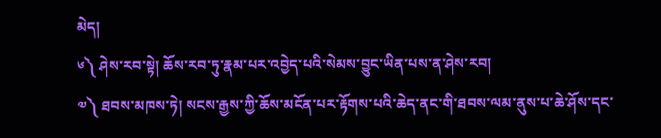མེད།
༦༽ ཤེས་རབ་སྟེ། ཆོས་རབ་ཏུ་རྣམ་པར་འབྱེད་པའི་སེམས་བྱུང་ཡིན་པས་ན་ཤེས་རབ།
༧༽ ཐབས་མཁས་ཏེ། སངས་རྒྱས་ཀྱི་ཆོས་མངོན་པར་རྟོགས་པའི་ཆེད་ནང་གི་ཐབས་ལམ་ནུས་པ་ཆེ་ཤོས་དང་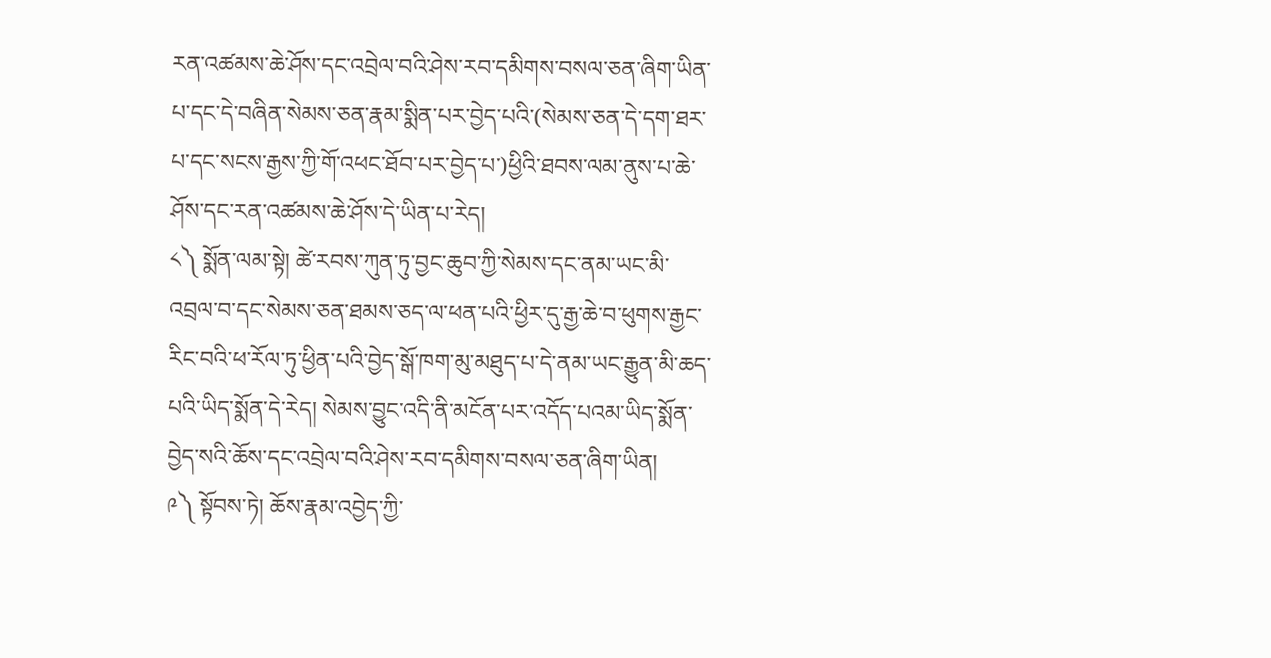རན་འཚམས་ཆེ་ཤོས་དང་འབྲེལ་བའི་ཤེས་རབ་དམིགས་བསལ་ཅན་ཞིག་ཡིན་པ་དང་དེ་བཞིན་སེམས་ཅན་རྣམ་སྨིན་པར་བྱེད་པའི་(སེམས་ཅན་དེ་དག་ཐར་པ་དང་སངས་རྒྱས་ཀྱི་གོ་འཕང་ཐོབ་པར་བྱེད་པ་)ཕྱིའི་ཐབས་ལམ་ནུས་པ་ཆེ་ཤོས་དང་རན་འཚམས་ཆེ་ཤོས་དེ་ཡིན་པ་རེད།
༨༽ སྨོན་ལམ་སྟེ། ཚེ་རབས་ཀུན་ཏུ་བྱང་ཆུབ་ཀྱི་སེམས་དང་ནམ་ཡང་མི་འབྲལ་བ་དང་སེམས་ཅན་ཐམས་ཅད་ལ་ཕན་པའི་ཕྱིར་དུ་རྒྱ་ཆེ་བ་ཕུགས་རྒྱང་རིང་བའི་ཕ་རོལ་ཏུ་ཕྱིན་པའི་བྱེད་སྒོ་ཁག་མུ་མཐུད་པ་དེ་ནམ་ཡང་རྒྱུན་མི་ཆད་པའི་ཡིད་སྨོན་དེ་རེད། སེམས་བྱུང་འདི་ནི་མངོན་པར་འདོད་པའམ་ཡིད་སྨོན་བྱེད་སའི་ཆོས་དང་འབྲེལ་བའི་ཤེས་རབ་དམིགས་བསལ་ཅན་ཞིག་ཡིན།
༩༽ སྟོབས་ཏེ། ཆོས་རྣམ་འབྱེད་ཀྱི་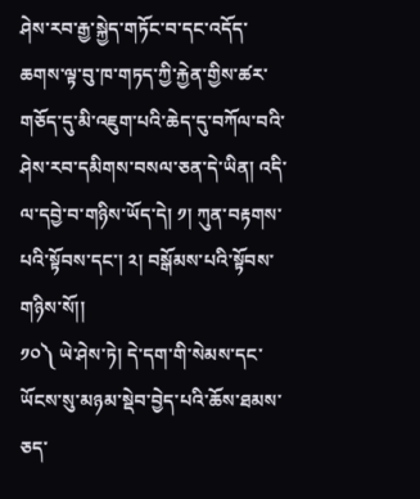ཤེས་རབ་རྒྱ་སྐྱེད་གཏོང་བ་དང་འདོད་ཆགས་ལྟ་བུ་ཁ་གཏད་ཀྱི་རྐྱེན་གྱིས་ཚར་གཅོད་དུ་མི་འཇུག་པའི་ཆེད་དུ་བཀོལ་བའི་ཤེས་རབ་དམིགས་བསལ་ཅན་དེ་ཡིན། འདི་ལ་དབྱེ་བ་གཉིས་ཡོད་དེ། ༡། ཀུན་བརྟགས་པའི་སྟོབས་དང་། ༢། བསྒོམས་པའི་སྟོབས་གཉིས་སོ།།
༡༠༽ ཡེ་ཤེས་ཏེ། དེ་དག་གི་སེམས་དང་ཡོངས་སུ་མཉམ་སྡེབ་བྱེད་པའི་ཆོས་ཐམས་ཅད་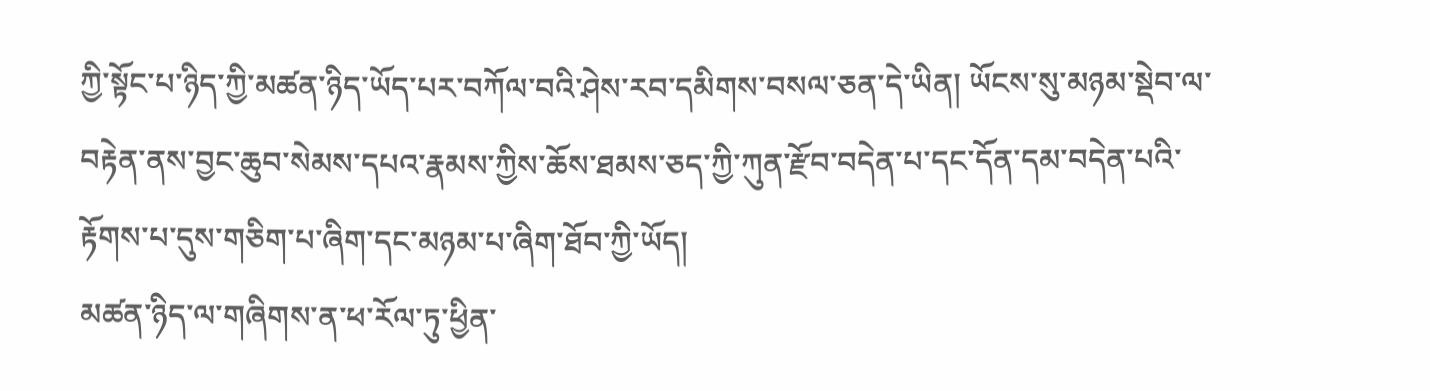ཀྱི་སྟོང་པ་ཉིད་ཀྱི་མཚན་ཉིད་ཡོད་པར་བཀོལ་བའི་ཤེས་རབ་དམིགས་བསལ་ཅན་དེ་ཡིན། ཡོངས་སུ་མཉམ་སྡེབ་ལ་བརྟེན་ནས་བྱང་ཆུབ་སེམས་དཔའ་རྣམས་ཀྱིས་ཆོས་ཐམས་ཅད་ཀྱི་ཀུན་རྫོབ་བདེན་པ་དང་དོན་དམ་བདེན་པའི་རྟོགས་པ་དུས་གཅིག་པ་ཞིག་དང་མཉམ་པ་ཞིག་ཐོབ་ཀྱི་ཡོད།
མཚན་ཉིད་ལ་གཞིགས་ན་ཕ་རོལ་ཏུ་ཕྱིན་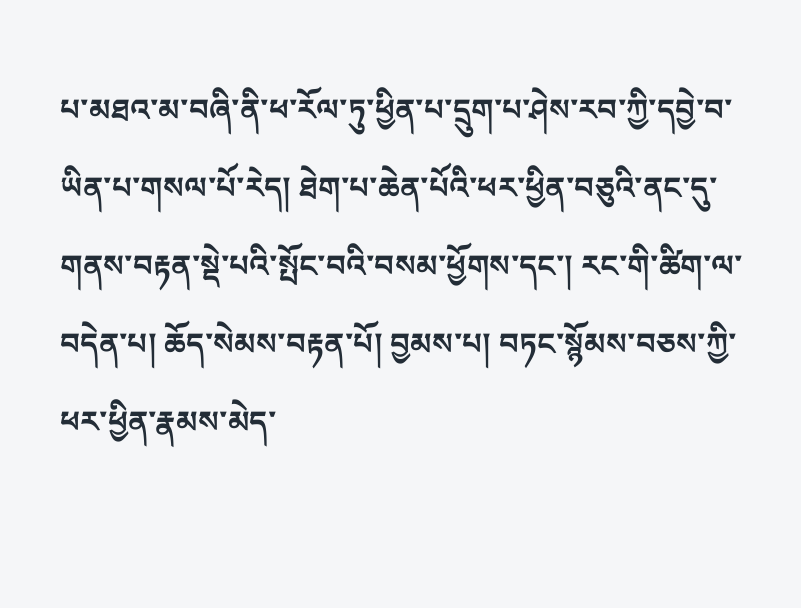པ་མཐའ་མ་བཞི་ནི་ཕ་རོལ་ཏུ་ཕྱིན་པ་དྲུག་པ་ཤེས་རབ་ཀྱི་དབྱེ་བ་ཡིན་པ་གསལ་པོ་རེད། ཐེག་པ་ཆེན་པོའི་ཕར་ཕྱིན་བཅུའི་ནང་དུ་གནས་བརྟན་སྡེ་པའི་སྤོང་བའི་བསམ་ཕྱོགས་དང་། རང་གི་ཚིག་ལ་བདེན་པ། ཆོད་སེམས་བརྟན་པོ། བྱམས་པ། བཏང་སྙོམས་བཅས་ཀྱི་ཕར་ཕྱིན་རྣམས་མེད་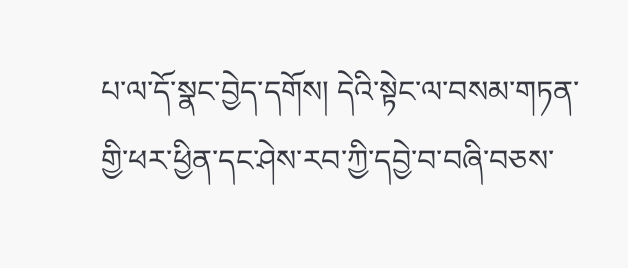པ་ལ་དོ་སྣང་བྱེད་དགོས། དེའི་སྟེང་ལ་བསམ་གཏན་གྱི་ཕར་ཕྱིན་དང་ཤེས་རབ་ཀྱི་དབྱེ་བ་བཞི་བཅས་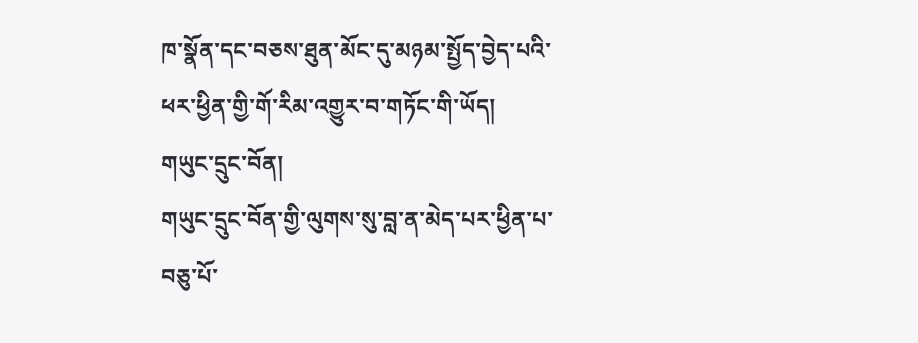ཁ་སྣོན་དང་བཅས་ཐུན་མོང་དུ་མཉམ་སྤྱོད་བྱེད་པའི་ཕར་ཕྱིན་གྱི་གོ་རིམ་འགྱུར་བ་གཏོང་གི་ཡོད།
གཡུང་དྲུང་བོན།
གཡུང་དྲུང་བོན་གྱི་ལུགས་སུ་བླ་ན་མེད་པར་ཕྱིན་པ་བཅུ་པོ་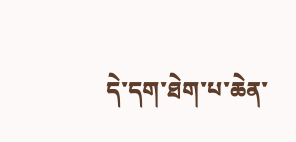དེ་དག་ཐེག་པ་ཆེན་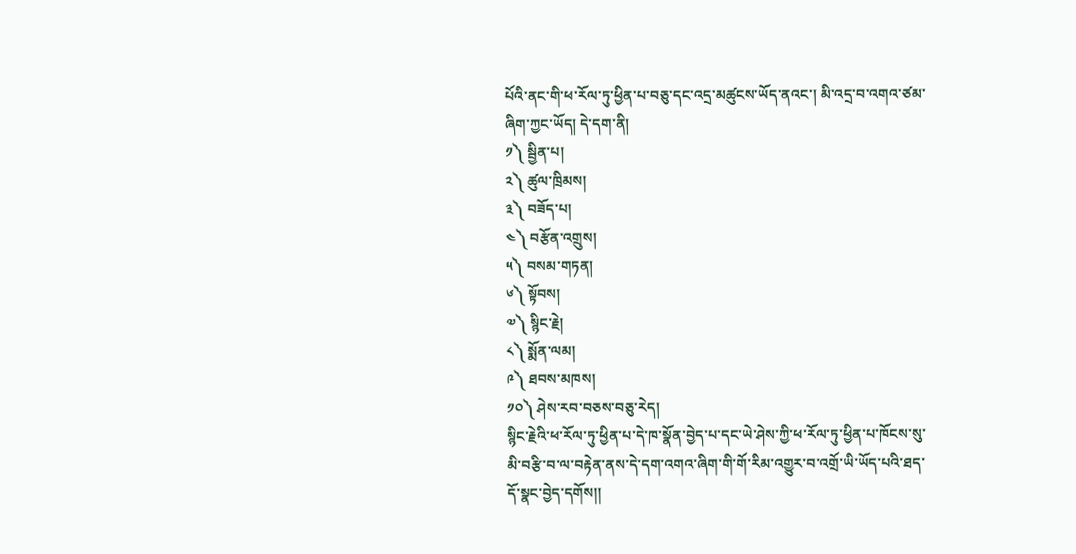པོའི་ནང་གི་ཕ་རོལ་ཏུ་ཕྱིན་པ་བཅུ་དང་འདྲ་མཚུངས་ཡོད་ནའང་། མི་འདྲ་བ་འགའ་ཙམ་ཞིག་ཀྱང་ཡོད། དེ་དག་ནི།
༡༽ སྦྱིན་པ།
༢༽ ཚུལ་ཁྲིམས།
༣༽ བཟོད་པ།
༤༽ བརྩོན་འགྲུས།
༥༽ བསམ་གཏན།
༦༽ སྟོབས།
༧༽ སྙིང་རྗེ།
༨༽ སྨོན་ལམ།
༩༽ ཐབས་མཁས།
༡༠༽ ཤེས་རབ་བཅས་བཅུ་རེད།
སྙིང་རྗེའི་ཕ་རོལ་ཏུ་ཕྱིན་པ་དེ་ཁ་སྣོན་བྱེད་པ་དང་ཡེ་ཤེས་ཀྱི་ཕ་རོལ་ཏུ་ཕྱིན་པ་ཁོངས་སུ་མི་བརྩི་བ་ལ་བརྟེན་ནས་དེ་དག་འགའ་ཞིག་གི་གོ་རིམ་འགྱུར་བ་འགྲོ་ཡི་ཡོད་པའི་ཐད་དོ་སྣང་བྱེད་དགོས།།